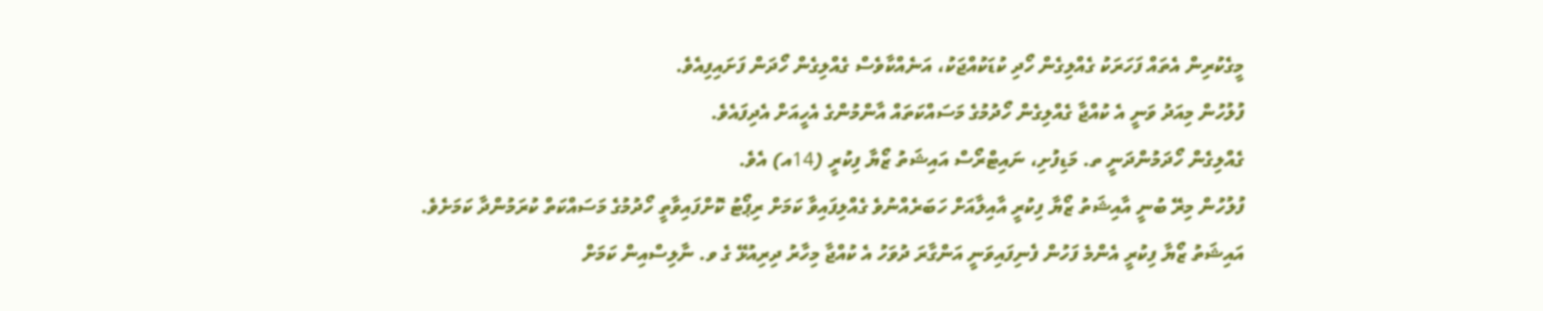މީގެކުރިން އެތައް ފަހަރަކު ގެއްލިގެން ހޯދި ކުޑަކުއްޖަކު، އަނެއްކާވެސް ގެއްލިގެން ހޯދަން ފަށައިފިއެވެ.
ފުލުހުން މިއަދު ވަނީ އެ ކުއްޖާ ގެއްލިގެން ހޯދުމުގެ މަސައްކަތައް އާންމުންގެ އެހީއަށް އެދިފައެވެ.
ގެއްލިގެން ހޯދަމުންދަނީ ތ. މަޑިފުށި، ނައިޓްރޯސް އައިޝަތު ޒޯޔާ ފިކުރީ (14އ) އެވެ.
ފުލުހުން މިރޭ ބުނީ އާއިޝަތު ޒޯޔާ ފިކުރީ އާއިލާއަށް ހަބަރެއްނުވެ ގެއްލިފައިވާ ކަމަށް ރިޕޯޓު ކޮށްފައިވާތީ ހޯދުމުގެ މަސައްކަތް ކުރަމުންދާ ކަމަށެވެ.
އައިޝަތު ޒޯޔާ ފިކުރީ އެންމެ ފަހުން ފެނިފައިވަނީ އަންގާރަ ދުވަހު އެ ކުއްޖާ މިހާރު ދިރިއުޅޭ ގެ ވ. ނާލިސްއިން ކަމަށް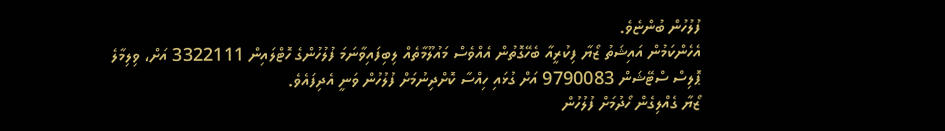ފުލުހުން ބުންޏެވެ.
އެހެންކަމުން އައިޝަތު ޒޯޔާ ފިކުރީއާ ބެހޭގޮތުން އެއްވެސް މައުލޫމާތެއް ލިބިފައިވާނަމަ ފުލުހުންގެ ހޮޓްލައިން 3322111 އަށް، ވިލިމާލެ ޕޮލިސް ސްޓޭޝަން 9790083 އަށް ގުޅައި ހިއްސާ ކޮށްދިނުމަށް ފުލުހުން ވަނީ އެދިފައެވެ.
ޒޯޔާ ގެއްލިގެން ހޯދުމަށް ފުލުހުން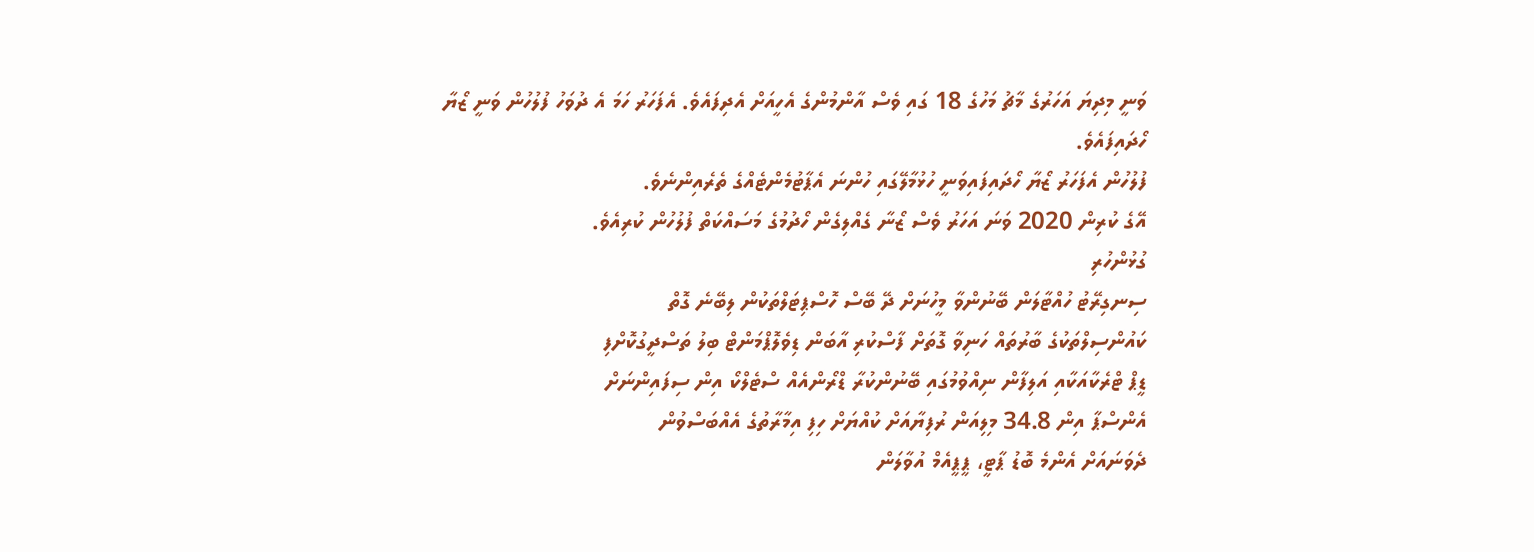ވަނީ މިދިޔަ އަހަރުގެ މާޗު މަހުގެ 18 ގައި ވެސް އާންމުންގެ އެހީއަށް އެދިފައެވެ. އެފަހަރު ހަމަ އެ ދުވަހު ފުލުހުން ވަނީ ޒޯޔާ ހޯދައިފައެވެ.
ފުލުހުން އެފަހަރު ޒޯޔާ ހޯދައިފައިވަނީ ހުޅުމާލޭގައި ހުންނަ އެޕާޓުމެންޓެއްގެ ތެރެއިންނެވެ.
އޭގެ ކުރިން 2020 ވަނަ އަހަރު ވެސް ޒޯނާ ގެއްލިގެން ހޯދުމުގެ މަސައްކަތް ފުލުހުން ކުރިއެވެ.
ގުޅުންހުރި
ސިނގިރޭޓު ހުއްޓާލަން ބޭނުންވާ މީހުނަށް ދޭ ބޭސް ހޮސްޕިޓަލްތަކުން ލިބޭނެ ގޮތް
ކައުންސިލްތަކުގެ ބާރުތައް ހަނިވާ ގޮތަށް ފާސްކުރި އާބަން ޑިވެލޮޕްމަންޓް ބިލު ތަސްދީގުކޮށްފި
ޑީޕް ޓްރެކާއަކާއި އަލިފާން ނިއްވުމުގައި ބޭނުންކުރާ ޑްރޯންއެއް ސްޓެލްކޯ އިން ސިފައިންނަށް
އެންސްޕާ އިން 34.8 މިލިއަން ރުފިޔާއަށް ކުއްޔަށް ހިފި އިމާރާތުގެ އެއްބަސްވުން
ދެވަނައަށް އެންމެ ބޮޑު ޕާޓީ، ޕީޕީއެމް އުވާލަން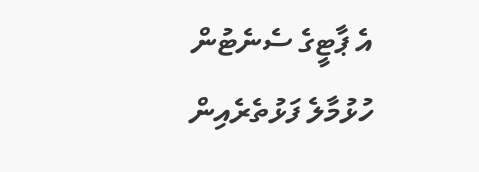އެ ޕާޓީގެ ސެނެޓުން
ހުޅުމާލެ ފަޅުތެރެއިން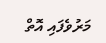މަރުވެފައި އޮތް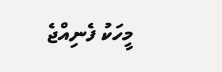މީހަކު ފެނިއްޖެ